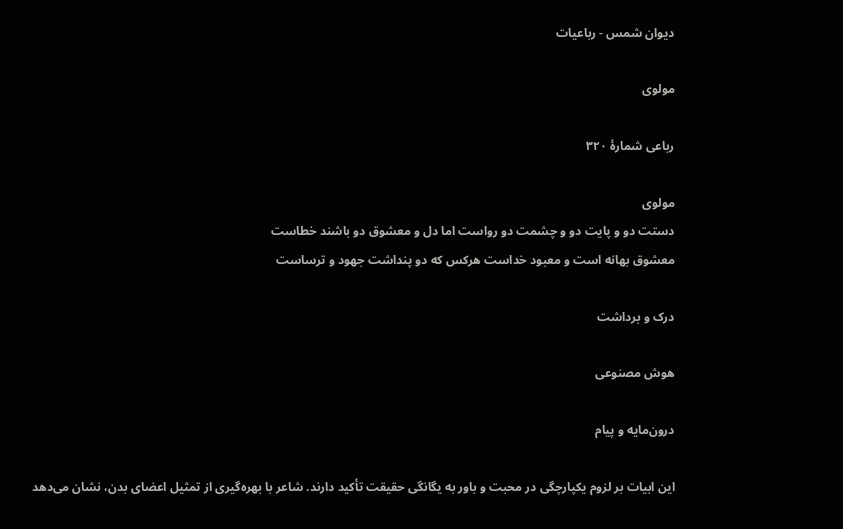دیوان شمس - رباعیات

مولوی

رباعی شمارهٔ ۳۲۰

مولوی
دستت دو و پایت دو و چشمت دو رواست اما دل و معشوق دو باشند خطاست
معشوق بهانه است و معبود خداست هرکس که دو پنداشت جهود و ترساست

درک و برداشت

هوش مصنوعی

درون‌مایه و پیام

این ابیات بر لزوم یکپارچگی در محبت و باور به یگانگی حقیقت تأکید دارند. شاعر با بهره‌گیری از تمثیل اعضای بدن، نشان می‌دهد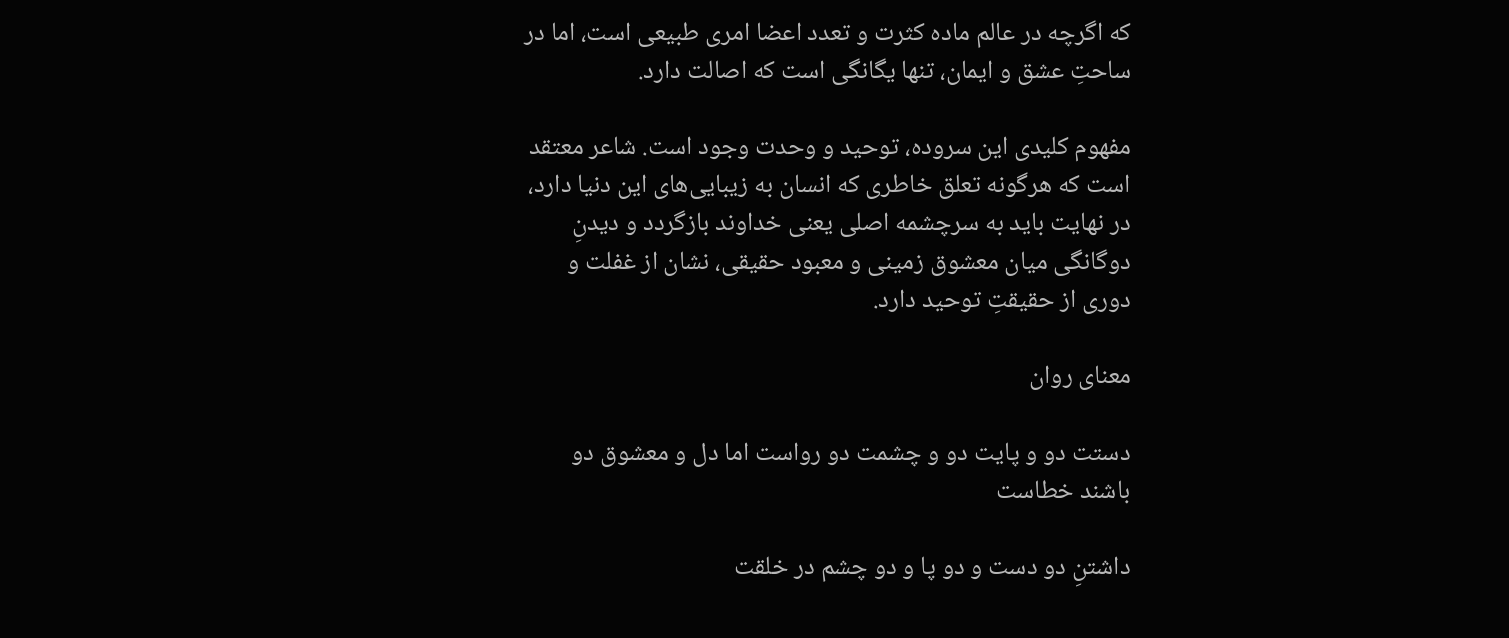که اگرچه در عالم ماده کثرت و تعدد اعضا امری طبیعی است، اما در ساحتِ عشق و ایمان، تنها یگانگی است که اصالت دارد.

مفهوم کلیدی این سروده، توحید و وحدت وجود است. شاعر معتقد است که هرگونه تعلق خاطری که انسان به زیبایی‌های این دنیا دارد، در نهایت باید به سرچشمه اصلی یعنی خداوند بازگردد و دیدنِ دوگانگی میان معشوق زمینی و معبود حقیقی، نشان از غفلت و دوری از حقیقتِ توحید دارد.

معنای روان

دستت دو و پایت دو و چشمت دو رواست اما دل و معشوق دو باشند خطاست

داشتنِ دو دست و دو پا و دو چشم در خلقت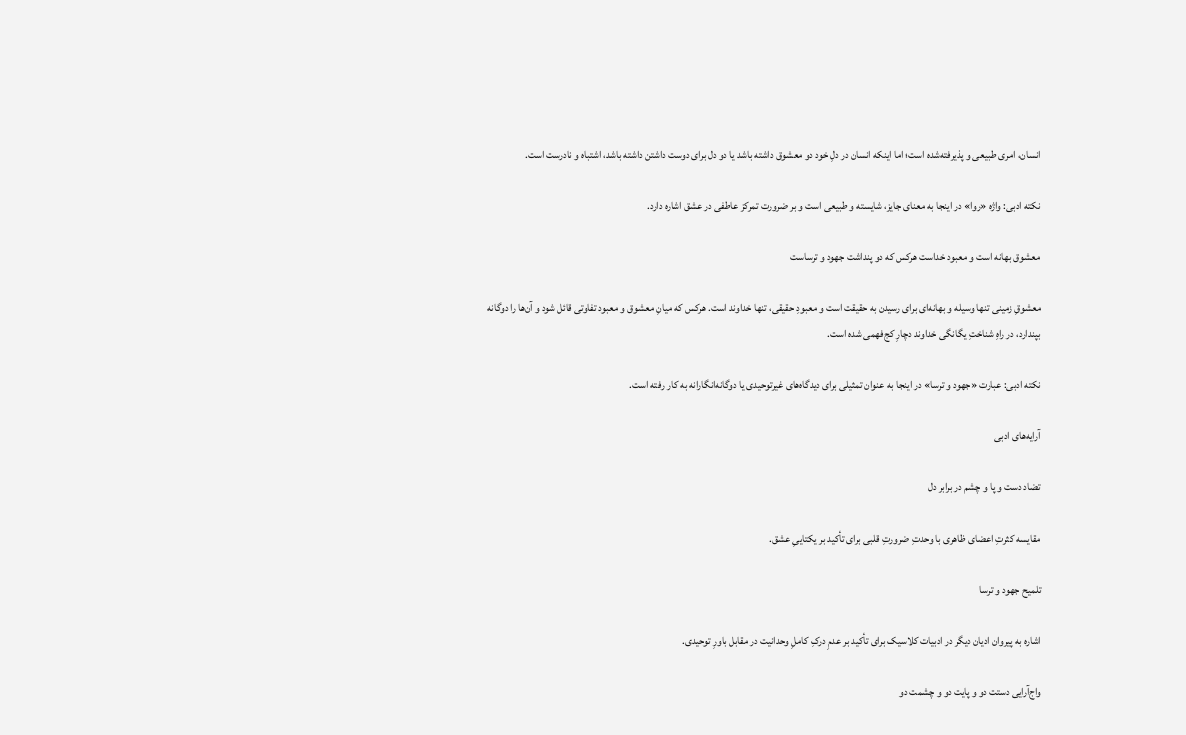انسان، امری طبیعی و پذیرفته‌شده است؛ اما اینکه انسان در دلِ خود دو معشوق داشته باشد یا دو دل برای دوست داشتن داشته باشد، اشتباه و نادرست است.

نکته ادبی: واژه «روا» در اینجا به معنای جایز، شایسته و طبیعی است و بر ضرورت تمرکز عاطفی در عشق اشاره دارد.

معشوق بهانه است و معبود خداست هرکس که دو پنداشت جهود و ترساست

معشوقِ زمینی تنها وسیله و بهانه‌ای برای رسیدن به حقیقت است و معبودِ حقیقی، تنها خداوند است. هرکس که میانِ معشوق و معبود تفاوتی قائل شود و آن‌ها را دوگانه بپندارد، در راهِ شناختِ یگانگی خداوند دچارِ کج‌فهمی شده است.

نکته ادبی: عبارت «جهود و ترسا» در اینجا به عنوان تمثیلی برای دیدگاه‌های غیرتوحیدی یا دوگانه‌انگارانه به کار رفته است.

آرایه‌های ادبی

تضاد دست و پا و چشم در برابر دل

مقایسه کثرتِ اعضای ظاهری با وحدتِ ضرورتِ قلبی برای تأکید بر یکتاییِ عشق.

تلمیح جهود و ترسا

اشاره به پیروان ادیان دیگر در ادبیات کلاسیک برای تأکید بر عدمِ درکِ کاملِ وحدانیت در مقابل باورِ توحیدی.

واج‌آرایی دستت دو و پایت دو و چشمت دو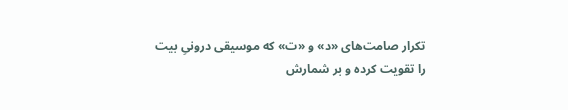تکرار صامت‌های «د» و «ت» که موسیقی درونیِ بیت را تقویت کرده و بر شمارش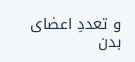و تعددِ اعضای بدن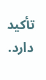تأکید دارد.